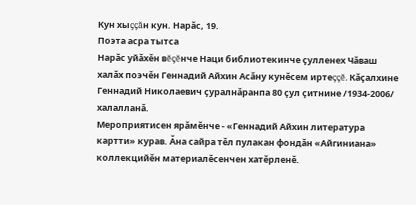Кун хыççăн кун. Нарăс, 19.
Поэта асра тытса
Нарăс уйăхĕн вĕçĕнче Наци библиотекинче çулленех Чăваш халăх поэчĕн Геннадий Айхин Асăну кунĕсем иртеççĕ. Кăçалхине Геннадий Николаевич çуралнăранпа 80 çул çитнине /1934-2006/ халалланă.
Мероприятисен ярăмĕнче - «Геннадий Айхин литература картти» курав. Ăна сайра тĕл пулакан фондăн «Айгиниана» коллекцийĕн материалĕсенчен хатĕрленĕ.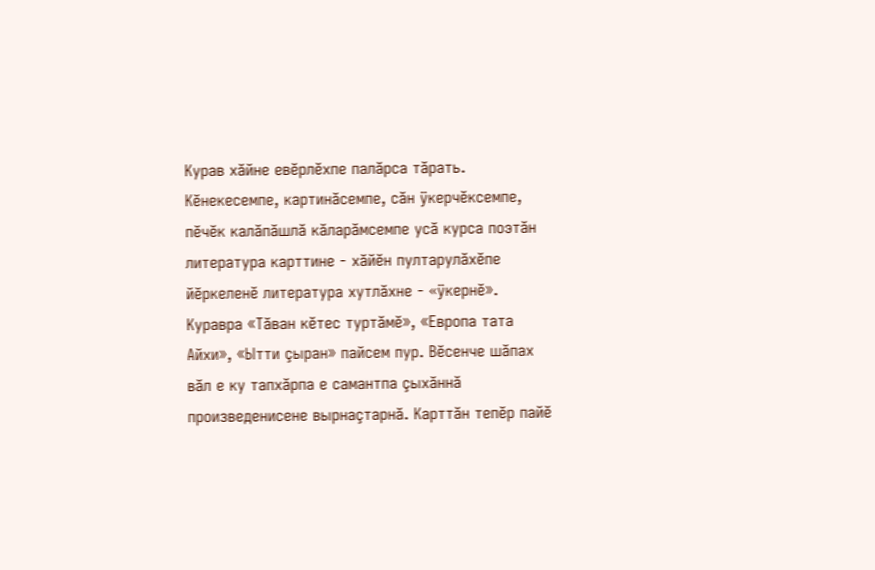Курав хăйне евĕрлĕхпе палăрса тăрать. Кĕнекесемпе, картинăсемпе, сăн ÿкерчĕксемпе, пĕчĕк калăпăшлă кăларăмсемпе усă курса поэтăн литература карттине - хăйĕн пултарулăхĕпе йĕркеленĕ литература хутлăхне - «ÿкернĕ».
Куравра «Тăван кĕтес туртăмĕ», «Европа тата Айхи», «Ытти çыран» пайсем пур. Вĕсенче шăпах вăл е ку тапхăрпа е самантпа çыхăннă произведенисене вырнаçтарнă. Карттăн тепĕр пайĕ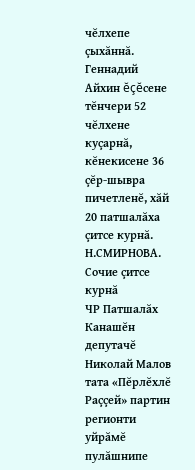чĕлхепе çыхăннă. Геннадий Айхин ĕçĕсене тĕнчери 52 чĕлхене куçарнă, кĕнекисене 36 çĕр-шывра пичетленĕ, хăй 20 патшалăха çитсе курнă.
Н.СМИРНОВА.
Сочие çитсе курнă
ЧР Патшалăх Канашĕн депутачĕ Николай Малов тата «Пĕрлĕхлĕ Раççей» партин регионти уйрăмĕ пулăшнипе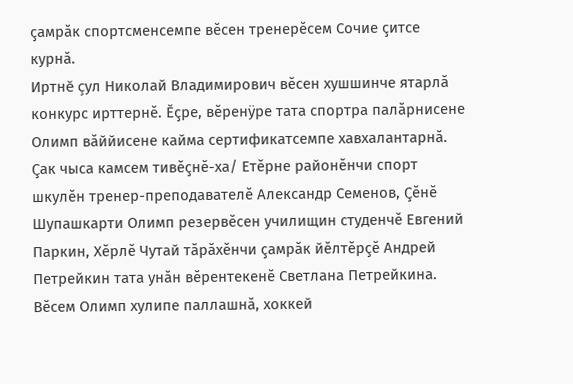çамрăк спортсменсемпе вĕсен тренерĕсем Сочие çитсе курнă.
Иртнĕ çул Николай Владимирович вĕсен хушшинче ятарлă конкурс ирттернĕ. Ĕçре, вĕренÿре тата спортра палăрнисене Олимп вăййисене кайма сертификатсемпе хавхалантарнă. Çак чыса камсем тивĕçнĕ-ха/ Етĕрне районĕнчи спорт шкулĕн тренер-преподавателĕ Александр Семенов, Çĕнĕ Шупашкарти Олимп резервĕсен училищин студенчĕ Евгений Паркин, Хĕрлĕ Чутай тăрăхĕнчи çамрăк йĕлтĕрçĕ Андрей Петрейкин тата унăн вĕрентекенĕ Светлана Петрейкина. Вĕсем Олимп хулипе паллашнă, хоккей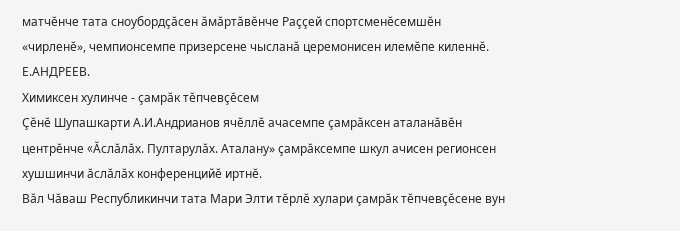матчĕнче тата сноубордçăсен ăмăртăвĕнче Раççей спортсменĕсемшĕн «чирленĕ», чемпионсемпе призерсене чысланă церемонисен илемĕпе киленнĕ.
Е.АНДРЕЕВ.
Химиксен хулинче - çамрăк тĕпчевçĕсем
Çĕнĕ Шупашкарти А.И.Андрианов ячĕллĕ ачасемпе çамрăксен аталанăвĕн центрĕнче «Ăслăлăх. Пултарулăх. Аталану» çамрăксемпе шкул ачисен регионсен хушшинчи ăслăлăх конференцийĕ иртнĕ.
Вăл Чăваш Республикинчи тата Мари Элти тĕрлĕ хулари çамрăк тĕпчевçĕсене вун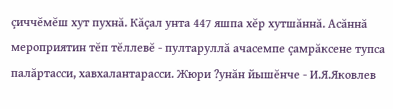çиччĕмĕш хут пухнă. Кăçал унта 447 яшпа хĕр хутшăннă. Асăннă мероприятин тĕп тĕллевĕ - пултаруллă ачасемпе çамрăксене тупса палăртасси, хавхалантарасси. Жюри ?унăн йышĕнче - И.Я.Яковлев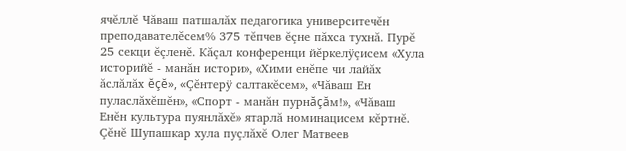ячĕллĕ Чăваш патшалăх педагогика университечĕн преподавателĕсем% 375 тĕпчев ĕçне пăхса тухнă. Пурĕ 25 секци ĕçленĕ. Кăçал конференци йĕркелÿçисем «Хула историйĕ - манăн истори», «Хими енĕпе чи лайăх ăслăлăх ĕçĕ», «Çĕнтерÿ салтакĕсем», «Чăваш Ен пуласлăхĕшĕн», «Спорт - манăн пурнăçăм!», «Чăваш Енĕн культура пуянлăхĕ» ятарлă номинацисем кĕртнĕ. Çĕнĕ Шупашкар хула пуçлăхĕ Олег Матвеев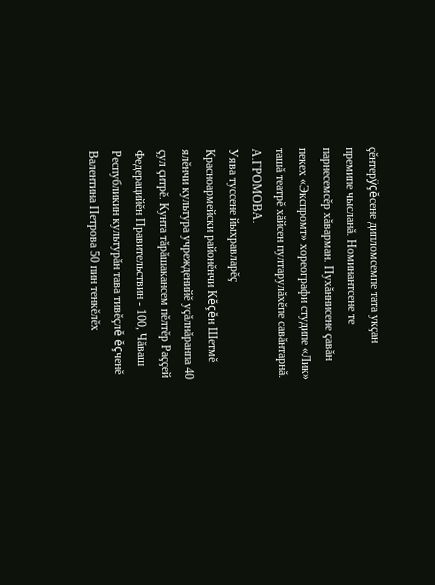çĕнтерÿçĕсене дипломсемпе тата укçан премипе чысланă. Номинантсене те парнесемсĕр хăварман. Пухăннисене çавăн пекех «Экспромт» хореографи студипе «Лик» ташă театрĕ хăйсен пултарулăхĕпе савăнтарнă.
А.ГРОМОВА.
Уява туссене йыхравларĕç
Красноармейски районĕнчи Кĕçĕн Шетмĕ ялĕнчи культура учрежденийĕ уçăлнăранпа 40 çул çитрĕ. Кунта тăрăшакансем пĕлтĕр Раççей Федерацийĕн Правительствин - 100, Чăваш Республикин культурăн тава тивĕçлĕ ĕçченĕ Валентина Петрова 50 пин тенкĕлĕх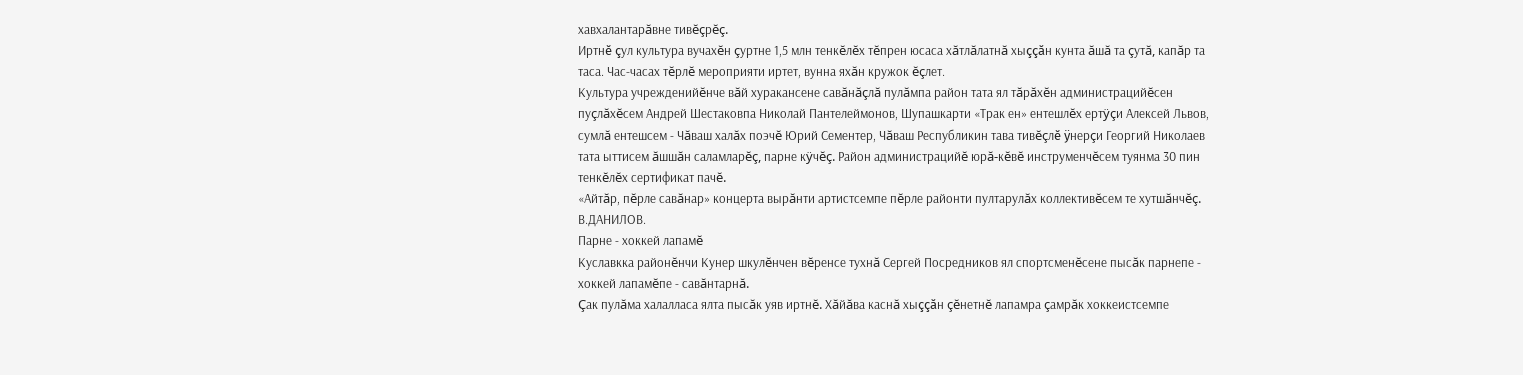хавхалантарăвне тивĕçрĕç.
Иртнĕ çул культура вучахĕн çуртне 1,5 млн тенкĕлĕх тĕпрен юсаса хăтлăлатнă хыççăн кунта ăшă та çутă, капăр та таса. Час-часах тĕрлĕ мероприяти иртет, вунна яхăн кружок ĕçлет.
Культура учрежденийĕнче вăй хуракансене савăнăçлă пулăмпа район тата ял тăрăхĕн администрацийĕсен пуçлăхĕсем Андрей Шестаковпа Николай Пантелеймонов, Шупашкарти «Трак ен» ентешлĕх ертÿçи Алексей Львов, сумлă ентешсем - Чăваш халăх поэчĕ Юрий Сементер, Чăваш Республикин тава тивĕçлĕ ÿнерçи Георгий Николаев тата ыттисем ăшшăн саламларĕç, парне кÿчĕç. Район администрацийĕ юрă-кĕвĕ инструменчĕсем туянма 30 пин тенкĕлĕх сертификат пачĕ.
«Айтăр, пĕрле савăнар» концерта вырăнти артистсемпе пĕрле районти пултарулăх коллективĕсем те хутшăнчĕç.
В.ДАНИЛОВ.
Парне - хоккей лапамĕ
Куславкка районĕнчи Кунер шкулĕнчен вĕренсе тухнă Сергей Посредников ял спортсменĕсене пысăк парнепе - хоккей лапамĕпе - савăнтарнă.
Çак пулăма халалласа ялта пысăк уяв иртнĕ. Хăйăва каснă хыççăн çĕнетнĕ лапамра çамрăк хоккеистсемпе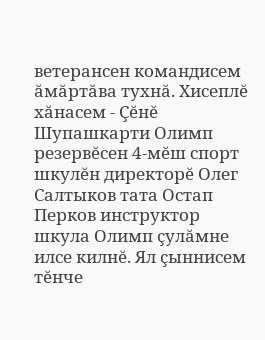ветерансен командисем ăмăртăва тухнă. Хисеплĕ хăнасем - Çĕнĕ Шупашкарти Олимп резервĕсен 4-мĕш спорт шкулĕн директорĕ Олег Салтыков тата Остап Перков инструктор шкула Олимп çулăмне илсе килнĕ. Ял çыннисем тĕнче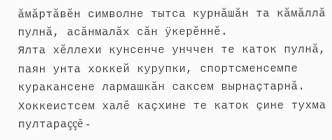ăмăртăвĕн символне тытса курнăшăн та кăмăллă пулнă, асăнмалăх сăн ÿкерĕннĕ.
Ялта хĕллехи кунсенче унччен те каток пулнă, паян унта хоккей курупки, спортсменсемпе куракансене лармашкăн саксем вырнаçтарнă. Хоккеистсем халĕ каçхине те каток çине тухма пултараççĕ -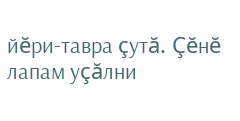йĕри-тавра çутă. Çĕнĕ лапам уçăлни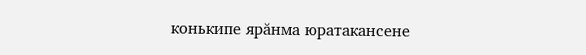конькипе ярăнма юратакансене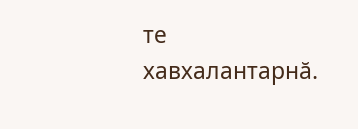те хавхалантарнă.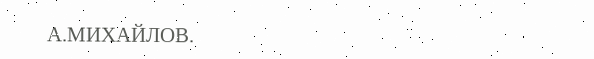А.МИХАЙЛОВ.